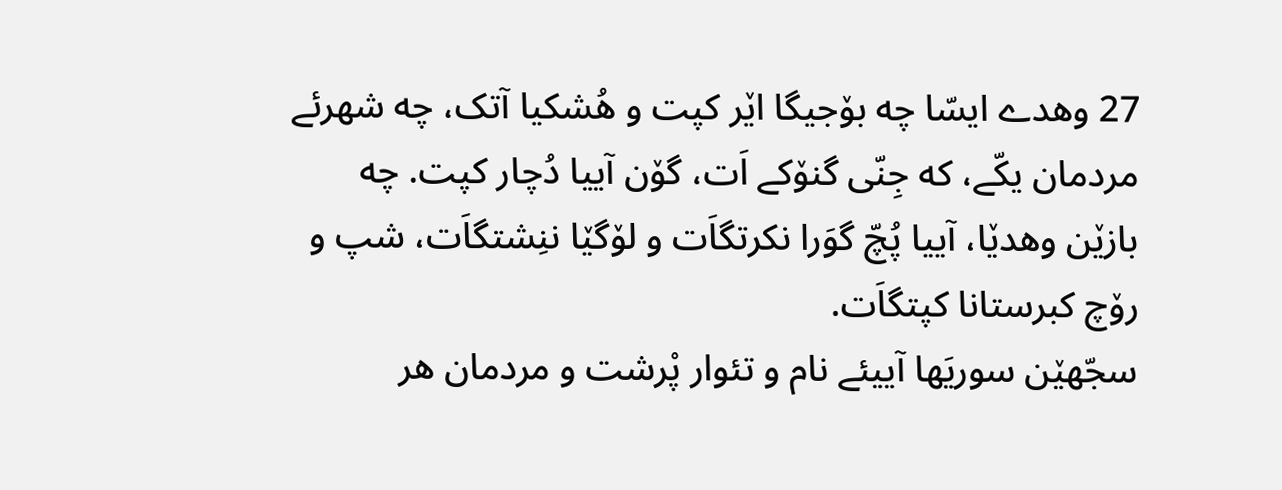27 وهدے ایسّا چه بۆجیگا اێر کپت و هُشکیا آتک، چه شهرئے مردمان یکّے، که جِنّی گنۆکے اَت، گۆن آییا دُچار کپت. چه بازێن وهدێا، آییا پُچّ گوَرا نکرتگاَت و لۆگێا ننِشتگاَت، شپ و رۆچ کبرستانا کپتگاَت.
سجّهێن سوریَها آییئے نام و تئوار پْرشت و مردمان هر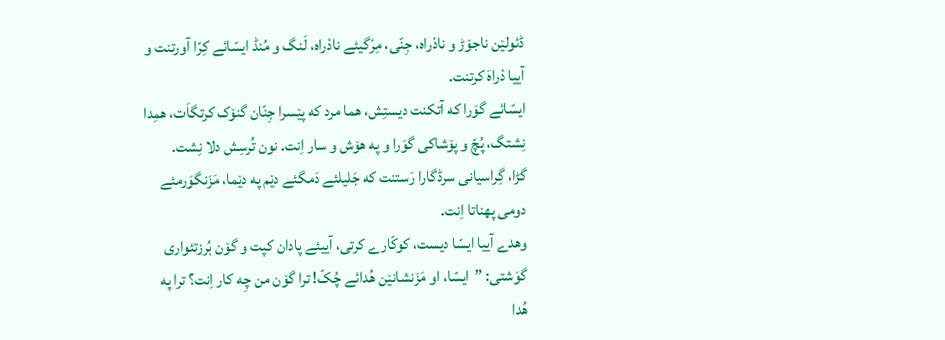ڈئولێن ناجۆڑ و نادْراه، جِنّی، مِرْگیئے نادْراه، لَنگ و مُنڈ ایسّائے کِرّا آورتنت و آییا دْراهَ کرتنت.
ایسّائے گوَرا که آتکنت دیستِش، هما مرد که پێسرا جِنّان گنۆک کرتگاَت، همِدا نِشتگ، پُچّ و پۆشاکی گوَرا و په هۆش و سار اِنت. نون تُرسِش دلا نِشت.
گڑا، گِراسیانی سرڈگارا رَستنت که جَلیلئے دَمگئے دێم په دێما، مَزَنگوَرمئے دومی پهناتا اِنت.
وهدے آییا ایسّا دیست، کوکّارے کرتی، آییئے پادان کپت و گۆن بُرزتئواری گوَشتی: ”ایسّا، او مَزَنشانێن هُدائے چُکّ! ترا گۆن من چِه کار اِنت؟ ترا په هُدا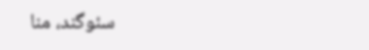سئوگند، منا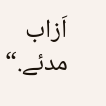اَزاب مدئے.“